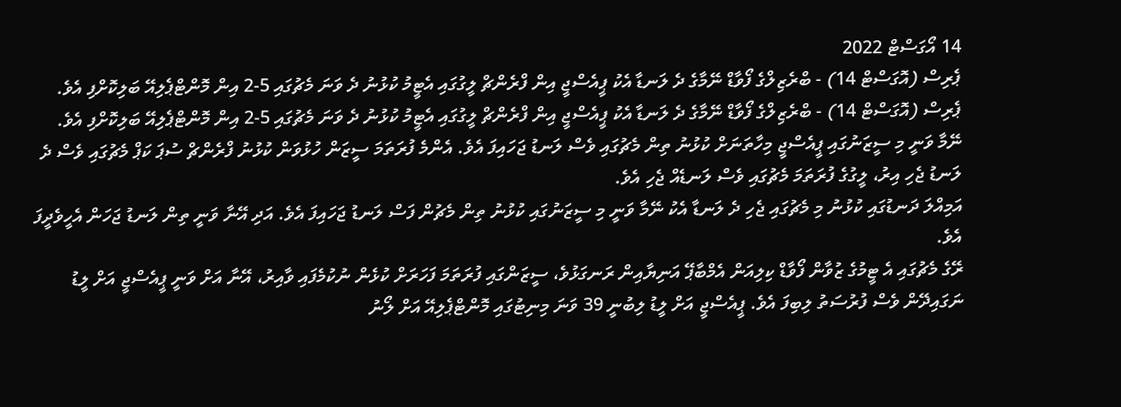14 އޯގަސްޓް 2022
ޕެރިސް (އޮގަސްޓް 14) - ބްރެޒިލްގެ ފޯވާޑް ނޭމާގެ ދެ ލަނޑާ އެކު ޕީއެސްޖީ އިން ފްރެންޗް ލީގުގައި އެޓީމު ކުޅުނު ދެ ވަނަ މެޗުގައި 5-2 އިން މޮންޓްޕެލިއޭ ބަލިކޮށްފި އެވެ.
ޕެރިސް (އޮގަސްޓް 14) - ބްރެޒިލްގެ ފޯވާޑް ނޭމާގެ ދެ ލަނޑާ އެކު ޕީއެސްޖީ އިން ފްރެންޗް ލީގުގައި އެޓީމު ކުޅުނު ދެ ވަނަ މެޗުގައި 5-2 އިން މޮންޓްޕެލިއޭ ބަލިކޮށްފި އެވެ.
ނޭމާ ވަނީ މި ސީޒަނުގައި ޕީއެސްޖީ މިހާތަނަށް ކުޅުނު ތިން މެޗުގައި ވެސް ލަނޑު ޖަހައިފަ އެވެ. އެންމެ ފުރަތަމަ ސީޒަން ހުޅުވަން ކުޅުނު ފްރެންޗް ސުޕަ ކަޕް މެޗުގައި ވެސް ދެ ލަނޑު ޖެހި އިރު، ލީގުގެ ފުރަތަމަ މެޗުގައި ވެސް ލަނޑެއް ޖެހި އެވެ.
އަމިއްލަ ދަނޑުގައި ކުޅުނު މި މެޗުގައި ޖެހި ދެ ލަނޑާ އެކު ނޭމާ ވަނީ މި ސީޒަނުގައި ކުޅުނު ތިން މެޗުން ފަސް ލަނޑު ޖަހައިފަ އެވެ. އަދި އޭނާ ވަނީ ތިން ލަނޑު ޖަހަން އެހީވެދީފަ އެވެ.
ރޭގެ މެޗުގައި އެ ޓީމުގެ ޒުވާން ފޯވާޑް ކިލިއަން އެމްބާޕޭ އަނިޔާއިން ރަނގަޅުވެ، ސީޒަންގައި ފުރަތަމަ ފަހަރަށް ކުޅެން ނުކުމެފައި ވާއިރު، އޭނާ އަށް ވަނީ ޕީއެސްޖީ އަށް ލީޑު ނަގައިދޭން ވެސް ފުރުސަތު ލިބިފަ އެވެ. ޕީއެސްޖީ އަށް ލީޑު ލިބުނީ 39 ވަނަ މިނިޓުގައި މޮންޓްޕެލިއޭ އަށް ލޯނު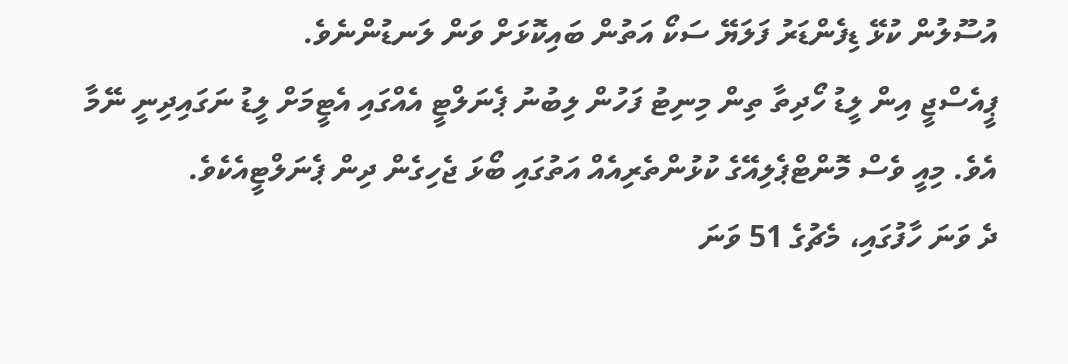އުސޫލުން ކުޅޭ ޑިފެންޑަރު ފަލަޔޭ ސަކޯ އަތުން ބައިކޮޅަށް ވަން ލަނޑުންނެވެ.
ޕީއެސްޖީ އިން ލީޑު ހޯދިތާ ތިން މިނިޓު ފަހުން ލިބުނު ޕެނަލްޓީ އެއްގައި އެޓީމަށް ލީޑު ނަގައިދިނީ ނޭމާ އެވެ. މިއީ ވެސް މޮންޓްޕެލިއޭގެ ކުޅުންތެރިއެއް އަތުގައި ބޯޅަ ޖެހިގެން ދިން ޕެނަލްޓީއެކެވެ.
ދެ ވަނަ ހާފުގައި، މެޗުގެ 51 ވަނަ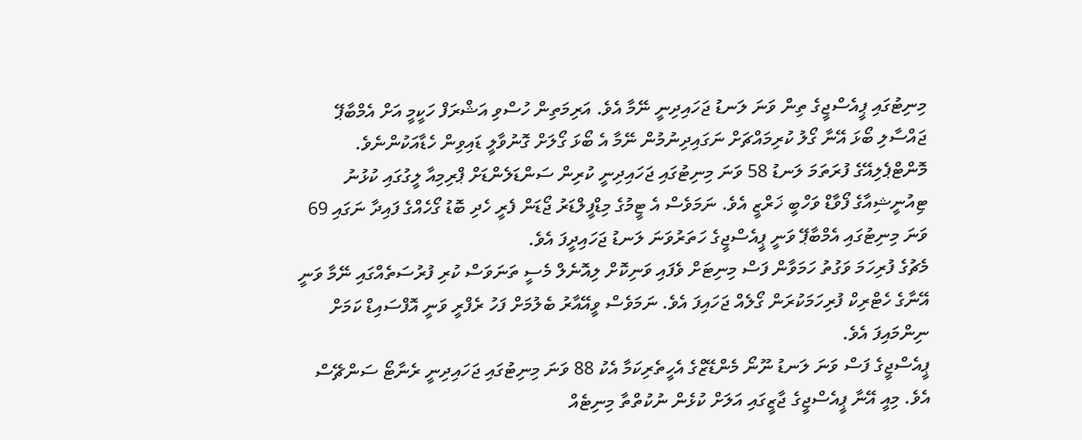މިނިޓުގައި ޕީއެސްޖީގެ ތިން ވަނަ ލަނޑު ޖަހައިދިނީ ނޭމާ އެވެ. އަރިމަތިން ހުސްވި އަޝްރަފް ހަކީމީ އަށް އެމްބާޕޭ ޖައްސާލި ބޯޅަ އޭނާ ގޯލު ކުރިމައްޗަށް ނަގައިދިނުމުން ނޭމާ އެ ބޯޅަ ގޯލަށް ގޮނުވާލީ ޑައިވިން ހެޑާއަކުންނެވެ.
މޮންޓްޕެލިއޭގެ ފުރަތަމަ ލަނޑު 58 ވަނަ މިނިޓުގައި ޖަހައިދިނީ ކުރިން ސަންޑަލެންޑަށް ޕްރިމިއާ ލީގުގައި ކުޅުނު ޓިއުނީޝިއާގެ ފޯވާޑް ވަހްބީ ޚަރްޒީ އެވެ. ނަމަވެސް އެ ޓީމުގެ މިޑްފީލްޑަރު ޖޯޑަން ފެރީ ހެދި ބޮޑު ގޯހެއްގެ ފައިދާ ނަގައި 69 ވަނަ މިނިޓުގައި އެމްބާޕޭ ވަނީ ޕީއެސްޖީގެ ހަތަރުވަނަ ލަނޑު ޖަހައިދީފަ އެވެ.
މެޗުގެ ފުރިހަމަ ވަގުތު ހަމަވާން ފަސް މިނިޓަށް ވެފައި ވަނިކޮށް ލިއޮނެލް މެސީ ތަނަވަސް ކުރި ފުރުސަތެއްގައި ނޭމާ ވަނީ އޭނާގެ ހެޓްރިކް ފުރިހަމަކުރަން ގޯލެއް ޖަހައިފަ އެވެ. ނަމަވެސް ވީއޭއާރު ބެލުމަށް ފަހު ރެފްރީ ވަނީ އޮފްސައިޑް ކަމަށް ނިންމައިފަ އެވެ.
ޕީއެސްޖީގެ ފަސް ވަނަ ލަނޑު ނޫނޯ މެންޑޭޒްގެ އެހީތެރިކަމާ އެކު 88 ވަނަ މިނިޓުގައި ޖަހައިދިނީ ރެނާޓޯ ސަންޗޭސް އެވެ. މިއީ އޭނާ ޕީއެސްޖީގެ ޖާޒީގައި އަލަށް ކުޅެން ނުކުތްތާ މިނިޓެއް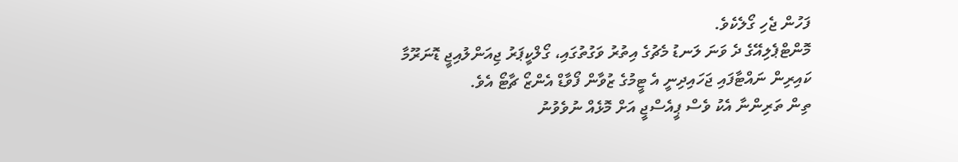ފަހުން ޖެހި ގޯލެކެވެ.
މޮންޓްޕެލިއޭގެ ދެ ވަނަ ލަނޑު މެޗުގެ އިތުރު ވަގުތުގައި، ގޯލްކީޕަރު ޖިއަންލުއިޖީ ޑޮނަރޫމާ ކައިރިން ނައްޓާފައި ޖަހައިދިނީ އެ ޓީމުގެ ޒުވާން ފޯވާޑް އެންޒޯ ޗާޓޯ އެވެ.
ތިން ތަރިންނާ އެކު ވެސް ޕީއެސްޖީ އަށް މޮޅެއް ނުވެވުނު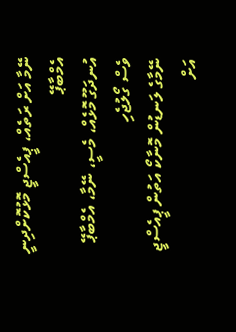ނޭމާ އަށް ރަތެއް، ޕީއެސްޖީ މޮޅުކޮށްދިނީ އެމްބާޕޭ
އުނދަގޫ މޮޅެއް، މެސީ، ނޭމާ، އެމްބާޕޭ ވެސް ގޯލުޖެހި
ނޭމާގެ ލަނޑުން މޮނާކޯ އަތުން ޕީއެސްޖީ އަށް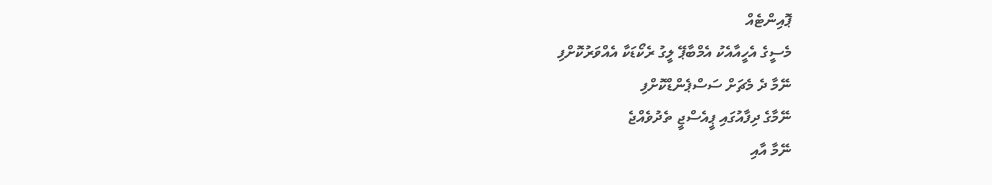ޕޮއިންޓެއް
މެސީގެ އެހީއާއެކު އެމްބާޕޭ ލީގު ރެކޯޑަކާ އެއްވަރުކޮށްފި
ނޭމާ ދެ މެޗަށް ސަސްޕެންޑްކޮށްފި
ނޭމާގެ ދިފާއުގައި ޕީއެސްޖީ ތެދުވެއްޖެ
ނޭމާ އާއި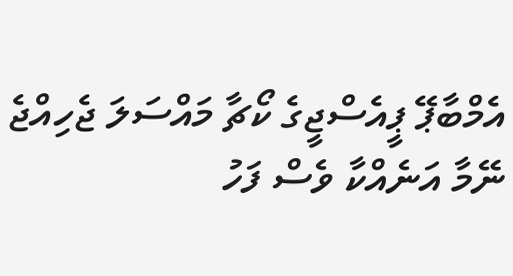އެމްބާޕޭ ޕީއެސްޖީގެ ކޯޗާ މައްސަލަ ޖެހިއްޖެ
ނޭމާ އަނެއްކާ ވެސް ފަހު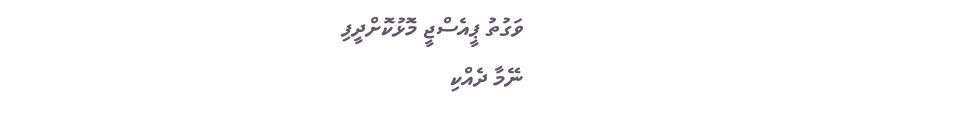ވަގުތު ޕީއެސްޖީ މޮޅުކޮށްދީފި
ނޭމާ ދެއްކި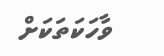ވާހަކަތަކަށް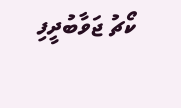ކޯޗު ޖަވާބުދީފި